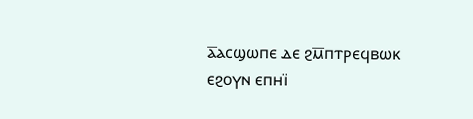ⲁ̅ⲁⲥϣⲱⲡⲉ ⲇⲉ ϩⲙ̅ⲡⲧⲣⲉϥⲃⲱⲕ ⲉϩⲟⲩⲛ ⲉⲡⲏⲓ̈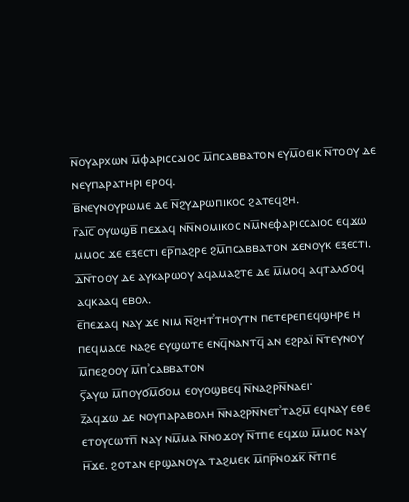ⲛ̅ⲟⲩⲁⲣⲭⲱⲛ ⲙ̅ⲫⲁⲣⲓⲥⲥⲁⲓⲟⲥ ⲙ̅ⲡⲥⲁⲃⲃⲁⲧⲟⲛ ⲉⲩⲙ̅ⲟⲉⲓⲕ ⲛ̅ⲧⲟⲟⲩ ⲇⲉ ⲛⲉⲩⲡⲁⲣⲁⲧⲏⲣⲓ ⲉⲣⲟϥ.
ⲃ̅ⲛⲉⲩⲛⲟⲩⲣⲱⲙⲉ ⲇⲉ ⲛ̅ϩⲩⲇⲣⲱⲡⲓⲕⲟⲥ ϩⲁⲧⲉϥϩⲏ.
ⲅ̅ⲁⲓ̅ⲥ̅ ⲟⲩⲱϣⲃ̅ ⲡⲉϫⲁϥ ⲛⲛ̅ⲛⲟⲙⲓⲕⲟⲥ ⲛⲙ̅ⲛⲉⲫⲁⲣⲓⲥⲥⲁⲓⲟⲥ ⲉϥϫⲱ ⲙⲙⲟⲥ ϫⲉ ⲉⲝⲉⲥⲧⲓ ⲉⲣ̅ⲡⲁϩⲣⲉ ϩⲙ̅ⲡⲥⲁⲃⲃⲁⲧⲟⲛ ϫⲉⲛⲟⲩⲕ ⲉⲝⲉⲥⲧⲓ.
ⲇ̅ⲛ̅ⲧⲟⲟⲩ ⲇⲉ ⲁⲩⲕⲁⲣⲱⲟⲩ ⲁϥⲁⲙⲁϩⲧⲉ ⲇⲉ ⲙ̅ⲙⲟϥ ⲁϥⲧⲁⲗϭⲟϥ ⲁϥⲕⲁⲁϥ ⲉⲃⲟⲗ.
ⲉ̅ⲡⲉϫⲁϥ ⲛⲁⲩ ϫⲉ ⲛⲓⲙ ⲛ̅ϩⲏⲧʾⲧⲏⲟⲩⲧⲛ ⲡⲉⲧⲉⲣⲉⲡⲉϥϣⲏⲣⲉ ⲏ ⲡⲉϥⲙⲁⲥⲉ ⲛⲁϩⲉ ⲉⲩϣⲱⲧⲉ ⲉⲛϥ̅ⲛⲁⲛⲧϥ̅ ⲁⲛ ⲉϩⲣⲁⲓ̈ ⲛ̅ⲧⲉⲩⲛⲟⲩ ⲙ̅ⲡⲉϩⲟⲟⲩ ⲙ̅ⲡʾⲥⲁⲃⲃⲁⲧⲟⲛ
ⲋ̅ⲁⲩⲱ ⲙ̅ⲡⲟⲩϭⲙ̅ϭⲟⲙ ⲉⲟⲩⲟϣⲃⲉϥ ⲛ̅ⲛⲁϩⲣⲛ̅ⲛⲁⲉⲓ·
ⲍ̅ⲁϥϫⲱ ⲇⲉ ⲛⲟⲩⲡⲁⲣⲁⲃⲟⲗⲏ ⲛ̅ⲛⲁϩⲣⲛ̅ⲛⲉⲧʾⲧⲁϩⲙ̅ ⲉϥⲛⲁⲩ ⲉⲑⲉ ⲉⲧⲟⲩⲥⲱⲧⲡ̅ ⲛⲁⲩ ⲛⲙ̅ⲙⲁ ⲛ̅ⲛⲟϫⲟⲩ ⲛ̅ⲧⲡⲉ ⲉϥϫⲱ ⲙ̅ⲙⲟⲥ ⲛⲁⲩ
ⲏ̅ϫⲉ. ϩⲟⲧⲁⲛ ⲉⲣϣⲁⲛⲟⲩⲁ ⲧⲁϩⲙⲉⲕ ⲙ̅ⲡⲣ̅ⲛⲟϫⲕ̅ ⲛ̅ⲧⲡⲉ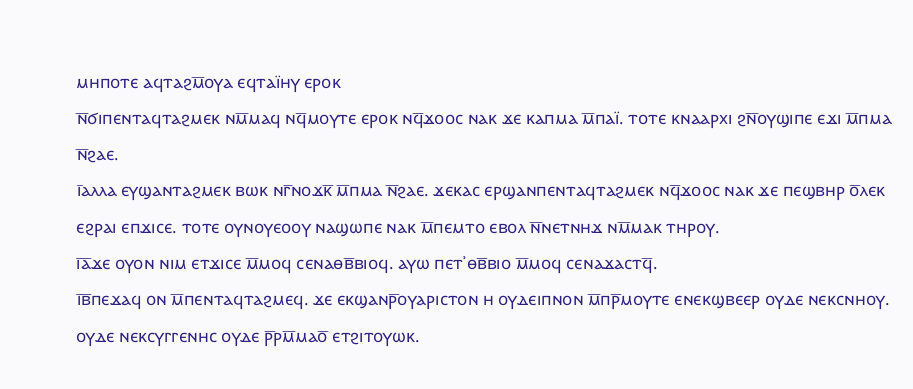ⲙⲏⲡⲟⲧⲉ ⲁϥⲧⲁϩⲙ̅ⲟⲩⲁ ⲉϥⲧⲁⲓ̈ⲏⲩ ⲉⲣⲟⲕ
ⲛ̅ϭⲓⲡⲉⲛⲧⲁϥⲧⲁϩⲙⲉⲕ ⲛⲙ̅ⲙⲁϥ ⲛϥ̅ⲙⲟⲩⲧⲉ ⲉⲣⲟⲕ ⲛϥ̅ϫⲟⲟⲥ ⲛⲁⲕ ϫⲉ ⲕⲁⲡⲙⲁ ⲙ̅ⲡⲁⲓ̈. ⲧⲟⲧⲉ ⲕⲛⲁⲁⲣⲭⲓ ϩⲛ̅ⲟⲩϣⲓⲡⲉ ⲉϫⲓ ⲙ̅ⲡⲙⲁ ⲛ̅ϩⲁⲉ.
ⲓ̅ⲁⲗⲗⲁ ⲉⲩϣⲁⲛⲧⲁϩⲙⲉⲕ ⲃⲱⲕ ⲛⲅ̅ⲛⲟϫⲕ̅ ⲙ̅ⲡⲙⲁ ⲛ̅ϩⲁⲉ. ϫⲉⲕⲁⲥ ⲉⲣϣⲁⲛⲡⲉⲛⲧⲁϥⲧⲁϩⲙⲉⲕ ⲛϥ̅ϫⲟⲟⲥ ⲛⲁⲕ ϫⲉ ⲡⲉϣⲃⲏⲣ ⲟ̅ⲗⲉⲕ ⲉϩⲣⲁⲓ ⲉⲡϫⲓⲥⲉ. ⲧⲟⲧⲉ ⲟⲩⲛⲟⲩⲉⲟⲟⲩ ⲛⲁϣⲱⲡⲉ ⲛⲁⲕ ⲙ̅ⲡⲉⲙⲧⲟ ⲉⲃⲟⲗ ⲛ̅ⲛⲉⲧⲛⲏϫ ⲛⲙ̅ⲙⲁⲕ ⲧⲏⲣⲟⲩ.
ⲓ̅ⲁ̅ϫⲉ ⲟⲩⲟⲛ ⲛⲓⲙ ⲉⲧϫⲓⲥⲉ ⲙ̅ⲙⲟϥ ⲥⲉⲛⲁⲑⲃ̅ⲃⲓⲟϥ. ⲁⲩⲱ ⲡⲉⲧʾⲑⲃ̅ⲃⲓⲟ ⲙ̅ⲙⲟϥ ⲥⲉⲛⲁϫⲁⲥⲧϥ̅.
ⲓ̅ⲃ̅ⲡⲉϫⲁϥ ⲟⲛ ⲙ̅ⲡⲉⲛⲧⲁϥⲧⲁϩⲙⲉϥ. ϫⲉ ⲉⲕϣⲁⲛⲣ̅ⲟⲩⲁⲣⲓⲥⲧⲟⲛ ⲏ ⲟⲩⲇⲉⲓⲡⲛⲟⲛ ⲙ̅ⲡⲣ̅ⲙⲟⲩⲧⲉ ⲉⲛⲉⲕϣⲃⲉⲉⲣ ⲟⲩⲇⲉ ⲛⲉⲕⲥⲛⲏⲟⲩ. ⲟⲩⲇⲉ ⲛⲉⲕⲥⲩⲅⲅⲉⲛⲏⲥ ⲟⲩⲇⲉ ⲣ̅ⲣⲙ̅ⲙⲁⲟ̅ ⲉⲧϩⲓⲧⲟⲩⲱⲕ.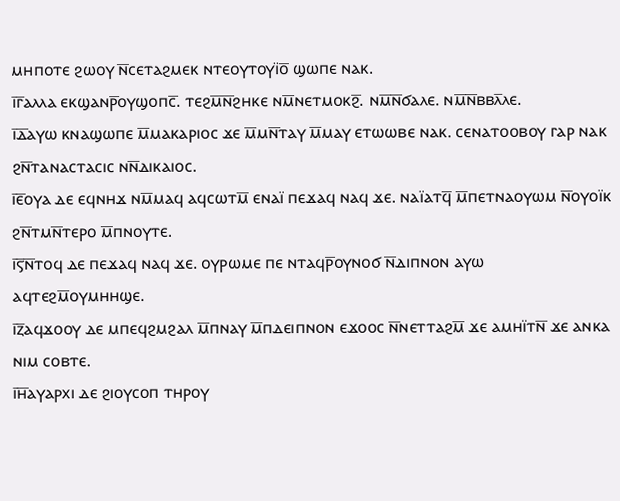ⲙⲏⲡⲟⲧⲉ ϩⲱⲟⲩ ⲛ̅ⲥⲉⲧⲁϩⲙⲉⲕ ⲛⲧⲉⲟⲩⲧⲟⲩⲓ̈ⲟ̅ ϣⲱⲡⲉ ⲛⲁⲕ.
ⲓ̅ⲅ̅ⲁⲗⲗⲁ ⲉⲕϣⲁⲛⲣ̅ⲟⲩϣⲟⲡⲥ̅. ⲧⲉϩⲙ̅ⲛ̅ϩⲏⲕⲉ ⲛⲙ̅ⲛⲉⲧⲙⲟⲕϩ̅. ⲛⲙ̅ⲛ̅ϭⲁⲗⲉ. ⲛⲙ̅ⲛ̅ⲃⲃⲗ̅ⲗⲉ.
ⲓ̅ⲇ̅ⲁⲩⲱ ⲕⲛⲁϣⲱⲡⲉ ⲙ̅ⲙⲁⲕⲁⲣⲓⲟⲥ ϫⲉ ⲙ̅ⲙⲛ̅ⲧⲁⲩ ⲙ̅ⲙⲁⲩ ⲉⲧⲱⲱⲃⲉ ⲛⲁⲕ. ⲥⲉⲛⲁⲧⲟⲟⲃⲟⲩ ⲅⲁⲣ ⲛⲁⲕ ϩⲛ̅ⲧⲁⲛⲁⲥⲧⲁⲥⲓⲥ ⲛⲛ̅ⲇⲓⲕⲁⲓⲟⲥ.
ⲓ̅ⲉ̅ⲟⲩⲁ ⲇⲉ ⲉϥⲛⲏϫ ⲛⲙ̅ⲙⲁϥ ⲁϥⲥⲱⲧⲙ̅ ⲉⲛⲁⲓ̈ ⲡⲉϫⲁϥ ⲛⲁϥ ϫⲉ. ⲛⲁⲓ̈ⲁⲧϥ̅ ⲙ̅ⲡⲉⲧⲛⲁⲟⲩⲱⲙ ⲛ̅ⲟⲩⲟⲓ̈ⲕ ϩⲛ̅ⲧⲙⲛ̅ⲧⲉⲣⲟ ⲙ̅ⲡⲛⲟⲩⲧⲉ.
ⲓ̅ⲋ̅ⲛ̅ⲧⲟϥ ⲇⲉ ⲡⲉϫⲁϥ ⲛⲁϥ ϫⲉ. ⲟⲩⲣⲱⲙⲉ ⲡⲉ ⲛⲧⲁϥⲣ̅ⲟⲩⲛⲟϭ ⲛ̅ⲇⲓⲡⲛⲟⲛ ⲁⲩⲱ ⲁϥⲧⲉϩⲙ̅ⲟⲩⲙⲏⲏϣⲉ.
ⲓ̅ⲍ̅ⲁϥϫⲟⲟⲩ ⲇⲉ ⲙⲡⲉϥϩⲙϩⲁⲗ ⲙ̅ⲡⲛⲁⲩ ⲙ̅ⲡⲇⲉⲓⲡⲛⲟⲛ ⲉϫⲟⲟⲥ ⲛ̅ⲛⲉⲧⲧⲁϩⲙ̅ ϫⲉ ⲁⲙⲏⲓ̈ⲧⲛ̅ ϫⲉ ⲁⲛⲕⲁ ⲛⲓⲙ ⲥⲟⲃⲧⲉ.
ⲓ̅ⲏ̅ⲁⲩⲁⲣⲭⲓ ⲇⲉ ϩⲓⲟⲩⲥⲟⲡ ⲧⲏⲣⲟⲩ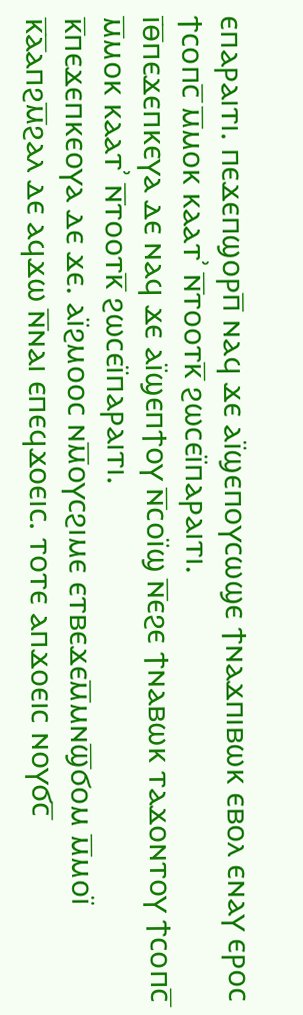ⲉⲡⲁⲣⲁⲓⲧⲓ. ⲡⲉϫⲉⲡϣⲟⲣⲡ̅ ⲛⲁϥ ϫⲉ ⲁⲓ̈ϣⲉⲡⲟⲩⲥⲱϣⲉ ϯⲛⲁϫⲡⲓⲃⲱⲕ ⲉⲃⲟⲗ ⲉⲛⲁⲩ ⲉⲣⲟⲥ ϯⲥⲟⲡⲥ̅ ⲙ̅ⲙⲟⲕ ⲕⲁⲁⲧʾ ⲛ̅ⲧⲟⲟⲧⲕ̅ ϩⲱⲥⲉⲓ̈ⲡⲁⲣⲁⲓⲧⲓ.
ⲓ̅ⲑ̅ⲡⲉϫⲉⲡⲕⲉⲩⲁ ⲇⲉ ⲛⲁϥ ϫⲉ ⲁⲓ̈ϣⲉⲡϯⲟⲩ ⲛ̅ⲥⲟⲓ̈ϣ ⲛ̅ⲉϩⲉ ϯⲛⲁⲃⲱⲕ ⲧⲁϫⲟⲛⲧⲟⲩ ϯⲥⲟⲡⲥ̅ ⲙ̅ⲙⲟⲕ ⲕⲁⲁⲧʾ ⲛ̅ⲧⲟⲟⲧⲕ̅ ϩⲱⲥⲉⲓ̈ⲡⲁⲣⲁⲓⲧⲓ.
ⲕ̅ⲡⲉϫⲉⲡⲕⲉⲟⲩⲁ ⲇⲉ ϫⲉ. ⲁⲓ̈ϩⲙⲟⲟⲥ ⲛⲙ̅ⲟⲩⲥϩⲓⲙⲉ ⲉⲧⲃⲉϫⲉⲙ̅ⲙⲛϣ̅ϭⲟⲙ ⲙ̅ⲙⲟⲓ̈
ⲕ̅ⲁ̅ⲁⲡϩⲙ̅ϩⲁⲗ ⲇⲉ ⲁϥϫⲱ ⲛ̅ⲛⲁⲓ ⲉⲡⲉϥϫⲟⲉⲓⲥ. ⲧⲟⲧⲉ ⲁⲡϫⲟⲉⲓⲥ ⲛⲟⲩϭⲥ̅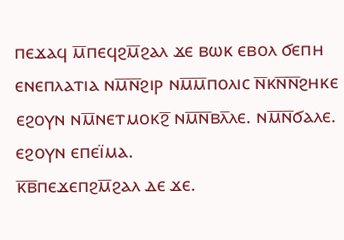ⲡⲉϫⲁϥ ⲙ̅ⲡⲉϥϩⲙ̅ϩⲁⲗ ϫⲉ ⲃⲱⲕ ⲉⲃⲟⲗ ϭⲉⲡⲏ ⲉⲛⲉⲡⲗⲁⲧⲓⲁ ⲛⲙ̅ⲛ̅ϩⲓⲣ ⲛⲙ̅ⲙ̅ⲡⲟⲗⲓⲥ ⲛ̅ⲕⲛ̅ⲛ̅ϩⲏⲕⲉ ⲉϩⲟⲩⲛ ⲛⲙ̅ⲛⲉⲧⲙⲟⲕϩ̅ ⲛⲙ̅ⲛ̅ⲃⲗ̅ⲗⲉ. ⲛⲙ̅ⲛ̅ϭⲁⲗⲉ. ⲉϩⲟⲩⲛ ⲉⲡⲉⲓ̈ⲙⲁ.
ⲕ̅ⲃ̅ⲡⲉϫⲉⲡϩⲙ̅ϩⲁⲗ ⲇⲉ ϫⲉ.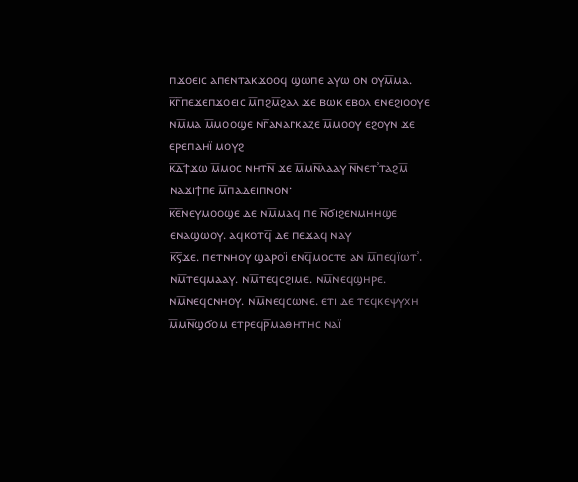ⲡϫⲟⲉⲓⲥ ⲁⲡⲉⲛⲧⲁⲕϫⲟⲟϥ ϣⲱⲡⲉ ⲁⲩⲱ ⲟⲛ ⲟⲩⲙ̅ⲙⲁ.
ⲕ̅ⲅ̅ⲡⲉϫⲉⲡϫⲟⲉⲓⲥ ⲙ̅ⲡϩⲙ̅ϩⲁⲗ ϫⲉ ⲃⲱⲕ ⲉⲃⲟⲗ ⲉⲛⲉϩⲓⲟⲟⲩⲉ ⲛⲙ̅ⲙⲁ ⲙ̅ⲙⲟⲟϣⲉ ⲛⲅ̅ⲁⲛⲁⲅⲕⲁⲍⲉ ⲙ̅ⲙⲟⲟⲩ ⲉϩⲟⲩⲛ ϫⲉ ⲉⲣⲉⲡⲁⲏⲓ̈ ⲙⲟⲩϩ
ⲕ̅ⲇ̅ϯϫⲱ ⲙ̅ⲙⲟⲥ ⲛⲏⲧⲛ̅ ϫⲉ ⲙ̅ⲙⲛ̅ⲗⲁⲁⲩ ⲛ̅ⲛⲉⲧʾⲧⲁϩⲙ̅ ⲛⲁϫⲓϯⲡⲉ ⲙ̅ⲡⲁⲇⲉⲓⲡⲛⲟⲛ·
ⲕ̅ⲉ̅ⲛⲉⲩⲙⲟⲟϣⲉ ⲇⲉ ⲛⲙ̅ⲙⲁϥ ⲡⲉ ⲛ̅ϭⲓϩⲉⲛⲙⲏⲏϣⲉ ⲉⲛⲁϣⲱⲟⲩ. ⲁϥⲕⲟⲧϥ̅ ⲇⲉ ⲡⲉϫⲁϥ ⲛⲁⲩ
ⲕ̅ⲋ̅ϫⲉ. ⲡⲉⲧⲛⲏⲟⲩ ϣⲁⲣⲟⲓ̈ ⲉⲛϥ̅ⲙⲟⲥⲧⲉ ⲁⲛ ⲙ̅ⲡⲉϥⲓ̈ⲱⲧʾ. ⲛⲙ̅ⲧⲉϥⲙⲁⲁⲩ. ⲛⲙ̅ⲧⲉϥⲥϩⲓⲙⲉ. ⲛⲙ̅ⲛⲉϥϣⲏⲣⲉ. ⲛⲙ̅ⲛⲉϥⲥⲛⲏⲟⲩ. ⲛⲙ̅ⲛⲉϥⲥⲱⲛⲉ. ⲉⲧⲓ ⲇⲉ ⲧⲉϥⲕⲉⲯⲩⲭⲏ ⲙ̅ⲙⲛ̅ϣϭⲟⲙ ⲉⲧⲣⲉϥⲣ̅ⲙⲁⲑⲏⲧⲏⲥ ⲛⲁⲓ̈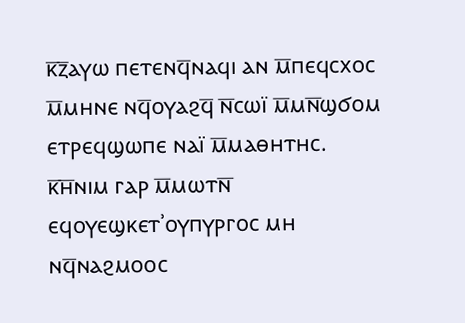ⲕ̅ⲍ̅ⲁⲩⲱ ⲡⲉⲧⲉⲛϥ̅ⲛⲁϥⲓ ⲁⲛ ⲙ̅ⲡⲉϥⲥxⲟⲥ ⲙ̅ⲙⲏⲛⲉ ⲛϥ̅ⲟⲩⲁϩϥ̅ ⲛ̅ⲥⲱⲓ̈ ⲙ̅ⲙⲛ̅ϣϭⲟⲙ ⲉⲧⲣⲉϥϣⲱⲡⲉ ⲛⲁⲓ̈ ⲙ̅ⲙⲁⲑⲏⲧⲏⲥ.
ⲕ̅ⲏ̅ⲛⲓⲙ ⲅⲁⲣ ⲙ̅ⲙⲱⲧⲛ̅ ⲉϥⲟⲩⲉϣⲕⲉⲧʾⲟⲩⲡⲩⲣⲅⲟⲥ ⲙⲏ ⲛϥ̅ⲛⲁϩⲙⲟⲟⲥ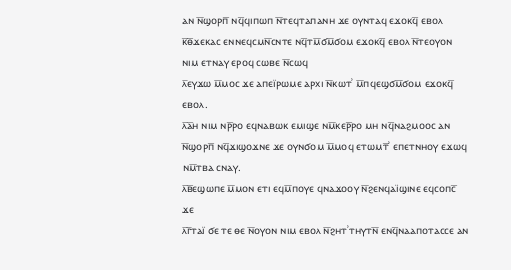ⲁⲛ ⲛ̅ϣⲟⲣⲡ̅ ⲛϥ̅ϥⲓⲡⲱⲡ ⲛ̅ⲧⲉϥⲧⲁⲡⲁⲛⲏ ϫⲉ ⲟⲩⲛⲧⲁϥ ⲉϫⲟⲕϥ̅ ⲉⲃⲟⲗ
ⲕ̅ⲑ̅ϫⲉⲕⲁⲥ ⲉⲛⲛⲉϥⲥⲙⲛ̅ⲥⲛⲧⲉ ⲛϥ̅ⲧⲙ̅ϭⲙ̅ϭⲟⲙ ⲉϫⲟⲕϥ̅ ⲉⲃⲟⲗ ⲛ̅ⲧⲉⲟⲩⲟⲛ ⲛⲓⲙ ⲉⲧⲛⲁⲩ ⲉⲣⲟϥ ⲥⲱⲃⲉ ⲛ̅ⲥⲱϥ
ⲗ̅ⲉⲩϫⲱ ⲙ̅ⲙⲟⲥ ϫⲉ ⲁⲡⲉⲓ̈ⲣⲱⲙⲉ ⲁⲣⲭⲓ ⲛ̅ⲕⲱⲧʾ ⲙ̅ⲡϥⲉϣϭⲙ̅ϭⲟⲙ ⲉϫⲟⲕϥ̅ ⲉⲃⲟⲗ.
ⲗ̅ⲁ̅ⲏ ⲛⲓⲙ ⲛⲣ̅ⲣⲟ ⲉϥⲛⲁⲃⲱⲕ ⲉⲙⲓϣⲉ ⲛⲙ̅ⲕⲉⲣ̅ⲣⲟ ⲙⲏ ⲛϥ̅ⲛⲁϩⲙⲟⲟⲥ ⲁⲛ ⲛ̅ϣⲟⲣⲡ̅ ⲛϥ̅ϫⲓϣⲟϫⲛⲉ ϫⲉ ⲟⲩⲛϭⲟⲙ ⲙ̅ⲙⲟϥ ⲉⲧⲱⲙⲧ̅ʾ ⲉⲡⲉⲧⲛⲏⲟⲩ ⲉϫⲱϥ ⲛⲙ̅ⲧⲃⲁ ⲥⲛⲁⲩ.
ⲗ̅ⲃ̅ⲉϣⲱⲡⲉ ⲙ̅ⲙⲟⲛ ⲉⲧⲓ ⲉϥⲙ̅ⲡⲟⲩⲉ ϥⲛⲁϫⲟⲟⲩ ⲛ̅ϩⲉⲛϥⲁⲓ̈ϣⲓⲛⲉ ⲉϥⲥⲟⲡⲥ̅ ϫⲉ
ⲗ̅ⲅ̅ⲧⲁⲓ̈ ϭⲉ ⲧⲉ ⲑⲉ ⲛ̅ⲟⲩⲟⲛ ⲛⲓⲙ ⲉⲃⲟⲗ ⲛ̅ϩⲏⲧʾⲧⲏⲩⲧⲛ̅ ⲉⲛϥ̅ⲛⲁⲁⲡⲟⲧⲁⲥⲥⲉ ⲁⲛ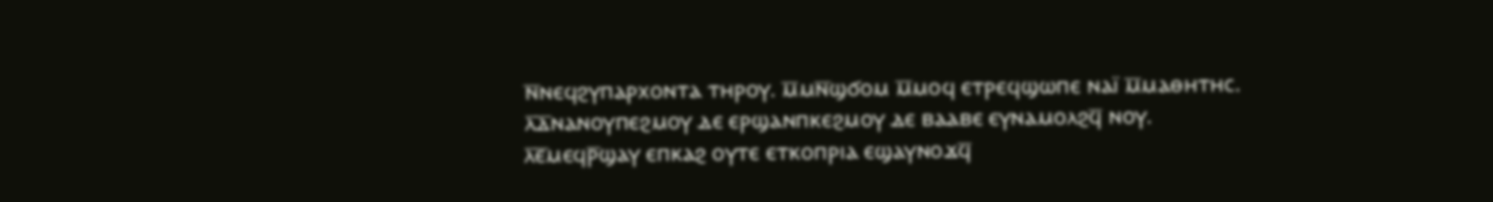ⲛ̅ⲛⲉϥϩⲩⲡⲁⲣⲭⲟⲛⲧⲁ ⲧⲏⲣⲟⲩ. ⲙ̅ⲙⲛ̅ϣϭⲟⲙ ⲙ̅ⲙⲟϥ ⲉⲧⲣⲉϥϣⲱⲡⲉ ⲛⲁⲓ̈ ⲙ̅ⲙⲁⲑⲏⲧⲏⲥ.
ⲗ̅ⲇ̅ⲛⲁⲛⲟⲩⲡⲉϩⲙⲟⲩ ⲇⲉ ⲉⲣϣⲁⲛⲡⲕⲉϩⲙⲟⲩ ⲇⲉ ⲃⲁⲁⲃⲉ ⲉⲩⲛⲁⲙⲟⲗϩϥ̅ ⲛⲟⲩ.
ⲗ̅ⲉ̅ⲙⲉϥⲣ̅ϣⲁⲩ ⲉⲡⲕⲁϩ ⲟⲩⲧⲉ ⲉⲧⲕⲟⲡⲣⲓⲁ ⲉϣⲁⲩⲛⲟϫϥ̅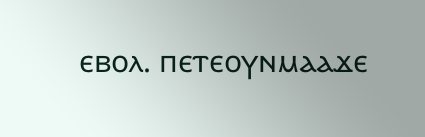ⲉⲃⲟⲗ. ⲡⲉⲧⲉⲟⲩⲛⲙⲁⲁϫⲉ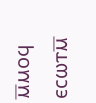ⲙ̅ⲙⲟϥ ⲉⲥⲱⲧⲙ̅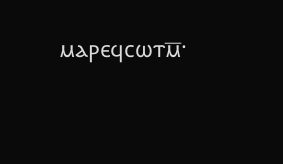ⲙⲁⲣⲉϥⲥⲱⲧⲙ̅·